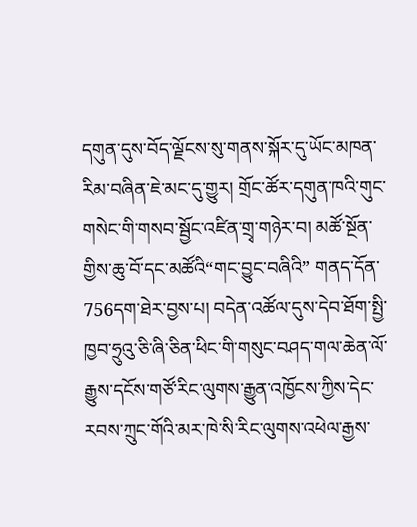དགུན་དུས་བོད་ལྗོངས་སུ་གནས་སྐོར་དུ་ཡོང་མཁན་རིམ་བཞིན་ཇེ་མང་དུ་གྱུར། གྲོང་ཚོར་དགུན་ཁའི་གུང་གསེང་གི་གསབ་སྦྱོང་འཛིན་གྲྭ་གཉེར་བ། མཚོ་སྔོན་གྱིས་ཆུ་བོ་དང་མཚོའི“གང་བྱུང་བཞིའི” གནད་དོན་756དག་ཐེར་བྱས་པ། བདེན་འཚོལ་དུས་དེབ་ཐོག་སྤྱི་ཁྱབ་ཧྲུའུ་ཅི་ཞི་ཅིན་ཕིང་གི་གསུང་བཤད་གལ་ཆེན་ལོ་རྒྱུས་དངོས་གཙོ་རིང་ལུགས་རྒྱུན་འཁྱོངས་ཀྱིས་དེང་རབས་ཀྲུང་གོའི་མར་ཁེ་སི་རིང་ལུགས་འཕེལ་རྒྱས་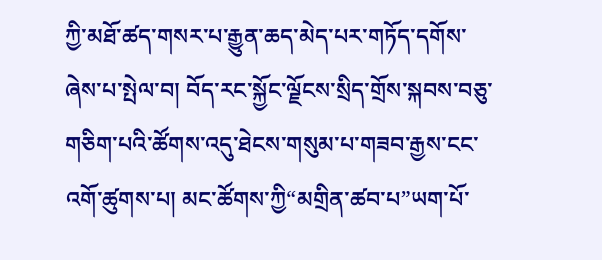ཀྱི་མཐོ་ཚད་གསར་པ་རྒྱུན་ཆད་མེད་པར་གཏོད་དགོས་ཞེས་པ་སྤེལ་བ། བོད་རང་སྐྱོང་ལྗོངས་སྲིད་གྲོས་སྐབས་བཅུ་གཅིག་པའི་ཚོགས་འདུ་ཐེངས་གསུམ་པ་གཟབ་རྒྱས་ངང་འགོ་ཚུགས་པ། མང་ཚོགས་ཀྱི“མགྲིན་ཚབ་པ”ཡག་པོ་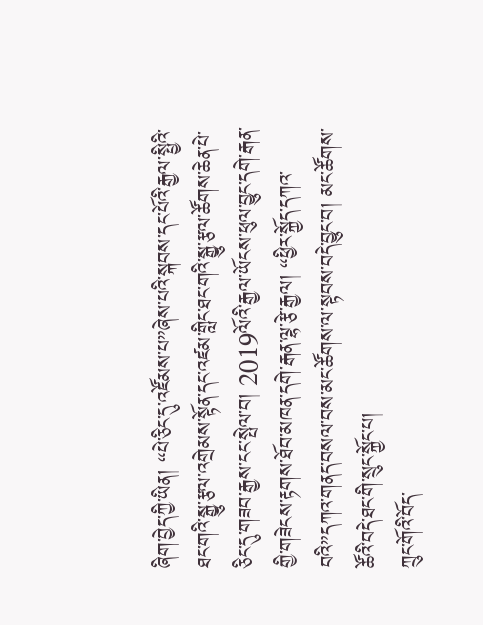ཞིག་བྱེད་ཀྱི་ཡིན། “པེ་ཅིང་དུ་འཛོམས་པ”ཞེས་པའི་སྐབས་དང་པོའི་རྒྱལ་སྤྱིའི་ཐང་གའི་སྒྱུ་རྩལ་འགྲེམས་སྟོན་དང་འཛམ་གླིང་ཐང་གའི་སྒྱུ་རྩལ་ཚོགས་ཆེན་པེ་ཅིང་དུ་གཟབ་རྒྱས་ངང་སྤེལ་བ། 2019ལོའི་རྒྱལ་ཡོངས་ཕུལ་བྱུང་དགེ་རྒན་གྱི་གཟེངས་རྟགས་ཐོབ་མཁན་དགེ་རྒན་ལྷ་རྩེ་རྒྱལ། “ཕྱིར་སྐྱོད་དཀའ་བའི”དཀའ་གནད་བསལ་བས་མང་ཚོགས་ལ་སྟབས་བདེ་བྱུང་བ། མང་ཚོགས་ཚོའི་བདེ་ཐང་གི་སྲུང་སྐྱོང་པ།
ཀྲུང་གོའི་བོད་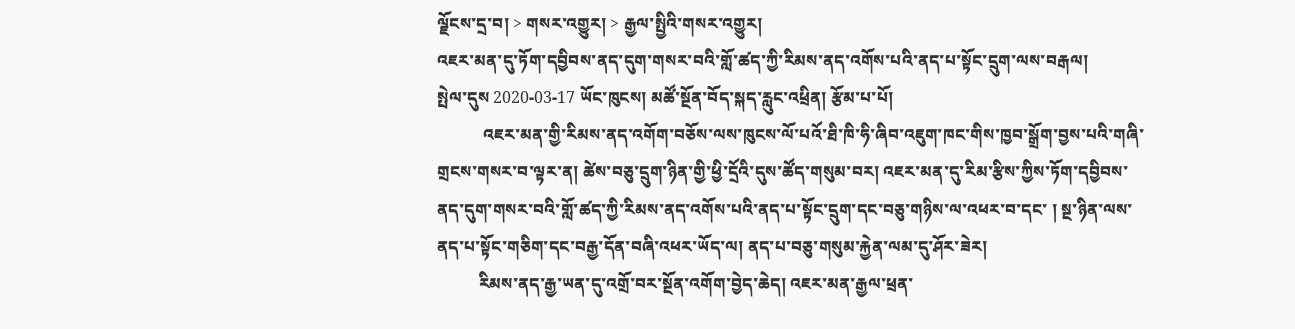ལྗོངས་དྲ་བ། > གསར་འགྱུར། > རྒྱལ་སྤྱིའི་གསར་འགྱུར།
འཇར་མན་དུ་ཏོག་དབྱིབས་ནད་དུག་གསར་བའི་གློ་ཚད་ཀྱི་རིམས་ནད་འགོས་པའི་ནད་པ་སྟོང་དྲུག་ལས་བརྒལ།
སྤེལ་དུས 2020-03-17 ཡོང་ཁུངས། མཚོ་སྔོན་བོད་སྐད་རླུང་འཕྲིན། རྩོམ་པ་པོ།
           འཇར་མན་གྱི་རིམས་ནད་འགོག་བཅོས་ལས་ཁུངས་ལོ་པའོ་ཐི་ཁི་ཧི་ཞིབ་འཇུག་ཁང་གིས་ཁྱབ་སྒྲོག་བྱས་པའི་གཞི་གྲངས་གསར་བ་ལྟར་ན། ཚེས་བཅུ་དྲུག་ཉིན་གྱི་ཕྱི་དྲོའི་དུས་ཚོད་གསུམ་བར། འཇར་མན་དུ་རིམ་རྩིས་ཀྱིས་ཏོག་དབྱིབས་ནད་དུག་གསར་བའི་གློ་ཚད་ཀྱི་རིམས་ནད་འགོས་པའི་ནད་པ་སྟོང་དྲུག་དང་བཅུ་གཉིས་ལ་འཕར་བ་དང་ ། སྔ་ཉིན་ལས་ནད་པ་སྟོང་གཅིག་དང་བརྒྱ་དོན་བཞི་འཕར་ཡོད་ལ། ནད་པ་བཅུ་གསུམ་རྐྱེན་ལམ་དུ་ཤོར་ཟེར།
          རིམས་ནད་རྒྱ་ཡན་དུ་འགྲོ་བར་སྔོན་འགོག་བྱེད་ཆེད། འཇར་མན་རྒྱལ་ཕྲན་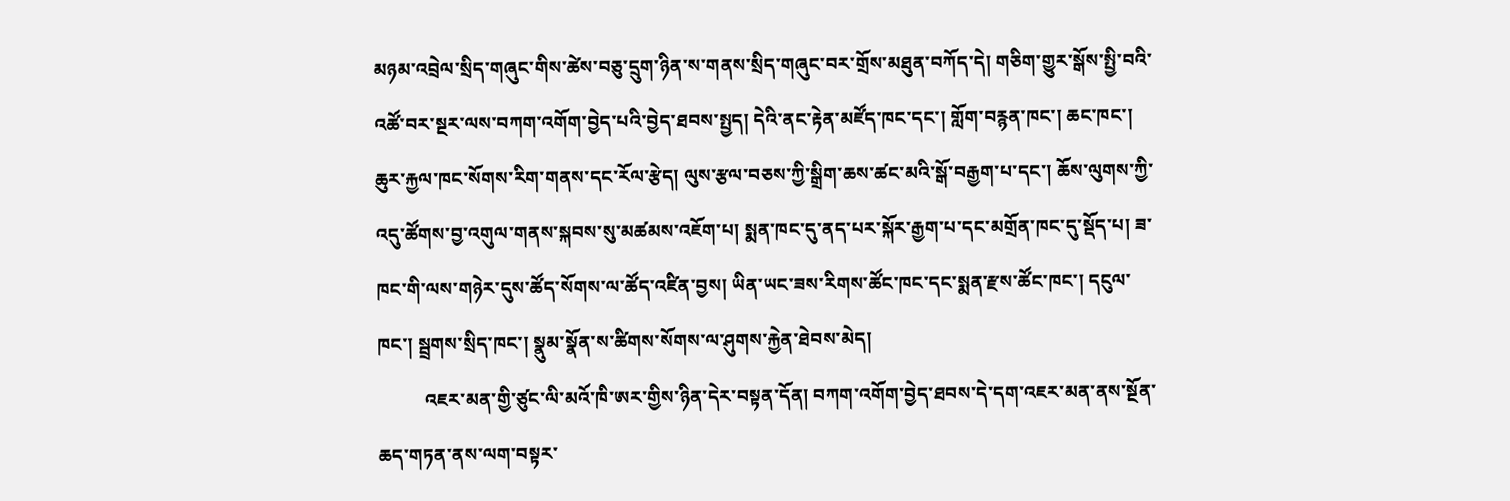མཉམ་འབྲེལ་སྲིད་གཞུང་གིས་ཚེས་བཅུ་དྲུག་ཉིན་ས་གནས་སྲིད་གཞུང་བར་གྲོས་མཐུན་བཀོད་དེ། གཅིག་གྱུར་སྒོས་སྤྱི་བའི་འཚོ་བར་སྔར་ལས་བཀག་འགོག་བྱེད་པའི་བྱེད་ཐབས་སྤྱད། དེའི་ནང་རྟེན་མཛོད་ཁང་དང་། གློག་བརྙན་ཁང་། ཆང་ཁང་། ཆུར་རྐྱལ་ཁང་སོགས་རིག་གནས་དང་རོལ་རྩེད། ལུས་རྩལ་བཅས་ཀྱི་སྒྲིག་ཆས་ཚང་མའི་སྒོ་བརྒྱག་པ་དང་། ཆོས་ལུགས་ཀྱི་འདུ་ཚོགས་བྱ་འགུལ་གནས་སྐབས་སུ་མཚམས་འཇོག་པ། སྨན་ཁང་དུ་ནད་པར་སྐོར་རྒྱག་པ་དང་མགྲོན་ཁང་དུ་སྡོད་པ། ཟ་ཁང་གི་ལས་གཉེར་དུས་ཚོད་སོགས་ལ་ཚོད་འཛིན་བྱས། ཡིན་ཡང་ཟས་རིགས་ཚོང་ཁང་དང་སྨན་རྫས་ཚོང་ཁང་། དངུལ་ཁང་། སྦྲགས་སྲིད་ཁང་། སྣུམ་སྣོན་ས་ཚིགས་སོགས་ལ་ཤུགས་རྐྱེན་ཐེབས་མེད།
          འཇར་མན་གྱི་ཙུང་ལི་མའོ་ཁི་ཨར་གྱིས་ཉིན་དེར་བསྟན་དོན། བཀག་འགོག་བྱེད་ཐབས་དེ་དག་འཇར་མན་ནས་སྔོན་ཆད་གཏན་ནས་ལག་བསྟར་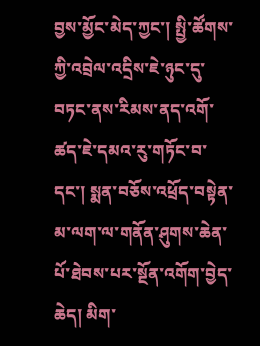བྱས་མྱོང་མེད་ཀྱང་། སྤྱི་ཚོགས་ཀྱི་འབྲེལ་འདྲིས་ཇེ་ཉུང་དུ་བཏང་ནས་རིམས་ནད་འགོ་ཚད་ཇེ་དམའ་རུ་གཏོང་བ་དང་། སྨན་བཅོས་འཕྲོད་བསྟེན་མ་ལག་ལ་གནོན་ཤུགས་ཆེན་པོ་ཐེབས་པར་སྔོན་འགོག་བྱེད་ཆེད། མིག་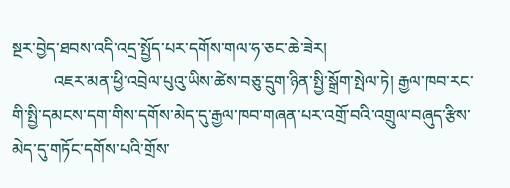སྔར་བྱེད་ཐབས་འདི་འདྲ་སྤྱོད་པར་དགོས་གལ་ཧ་ཅང་ཆེ་ཟེར།
          འཇར་མན་ཕྱི་འབྲེལ་པུའུ་ཡིས་ཚེས་བཅུ་དྲུག་ཉིན་སྤྱི་སྒྲོག་སྤེལ་ཏེ། རྒྱལ་ཁབ་རང་གི་སྤྱི་དམངས་དག་གིས་དགོས་མེད་དུ་རྒྱལ་ཁབ་གཞན་པར་འགྲོ་བའི་འགྲུལ་བཞུད་རྩིས་མེད་དུ་གཏོང་དགོས་པའི་གྲོས་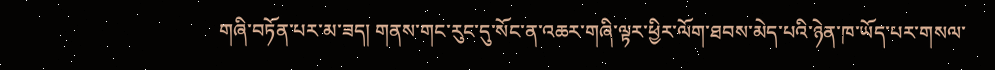གཞི་བཏོན་པར་མ་ཟད། གནས་གང་རུང་དུ་སོང་ན་འཆར་གཞི་ལྟར་ཕྱིར་ལོག་ཐབས་མེད་པའི་ཉེན་ཁ་ཡོད་པར་གསལ་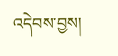འདེབས་བྱས།